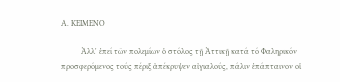Α. ΚΕΙΜΕΝΟ

          Ἀλλ' ἐπεί τῶν πολεμίων ὁ στόλος τῇ Ἀττικῇ κατά τό Φαληρικόν προσφερόμενος τούς πέριξ ἀπέκρυψεν αἰγιαλούς, πάλιν ἐπάπταινον οἱ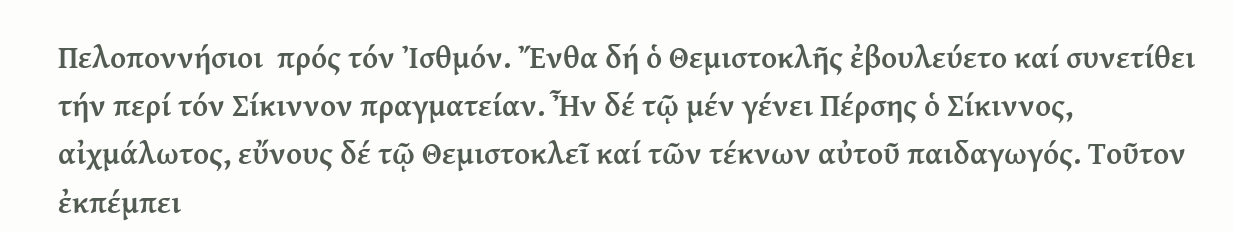Πελοποννήσιοι  πρός τόν Ἰσθμόν. Ἔνθα δή ὁ Θεμιστοκλῆς ἐβουλεύετο καί συνετίθει τήν περί τόν Σίκιννον πραγματείαν. Ἦν δέ τῷ μέν γένει Πέρσης ὁ Σίκιννος, αἰχμάλωτος, εὔνους δέ τῷ Θεμιστοκλεῖ καί τῶν τέκνων αὐτοῦ παιδαγωγός. Τοῦτον ἐκπέμπει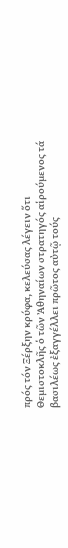πρός τόν Ξέρξην κρύφα, κελεύσας λέγειν ὅτι Θεμιστοκλῆς ὁ τῶν Ἀθηναίων στρατηγός αἱρούμενος τά βασιλέως ἐξαγγέλλει πρῶτος αὐτῷ τούς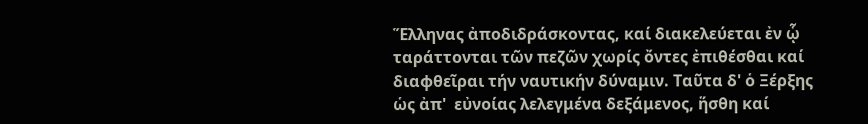Ἕλληνας ἀποδιδράσκοντας, καί διακελεύεται ἐν ᾧ ταράττονται τῶν πεζῶν χωρίς ὄντες ἐπιθέσθαι καί διαφθεῖραι τήν ναυτικήν δύναμιν. Ταῦτα δ' ὁ Ξέρξης ὡς ἀπ'  εὐνοίας λελεγμένα δεξάμενος, ἥσθη καί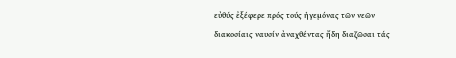εὐθύς ἐξέφερε πρός τούς ἡγεμόνας τῶν νεῶν διακοσίαις ναυσίν ἀναχθέντας ἤδη διαζῶσαι τάς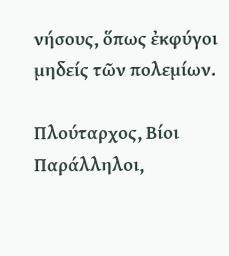νήσους, ὅπως ἐκφύγοι μηδείς τῶν πολεμίων.

Πλούταρχος, Βίοι Παράλληλοι,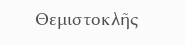Θεμιστοκλῆς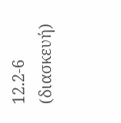12.2-6 (διασκευή)